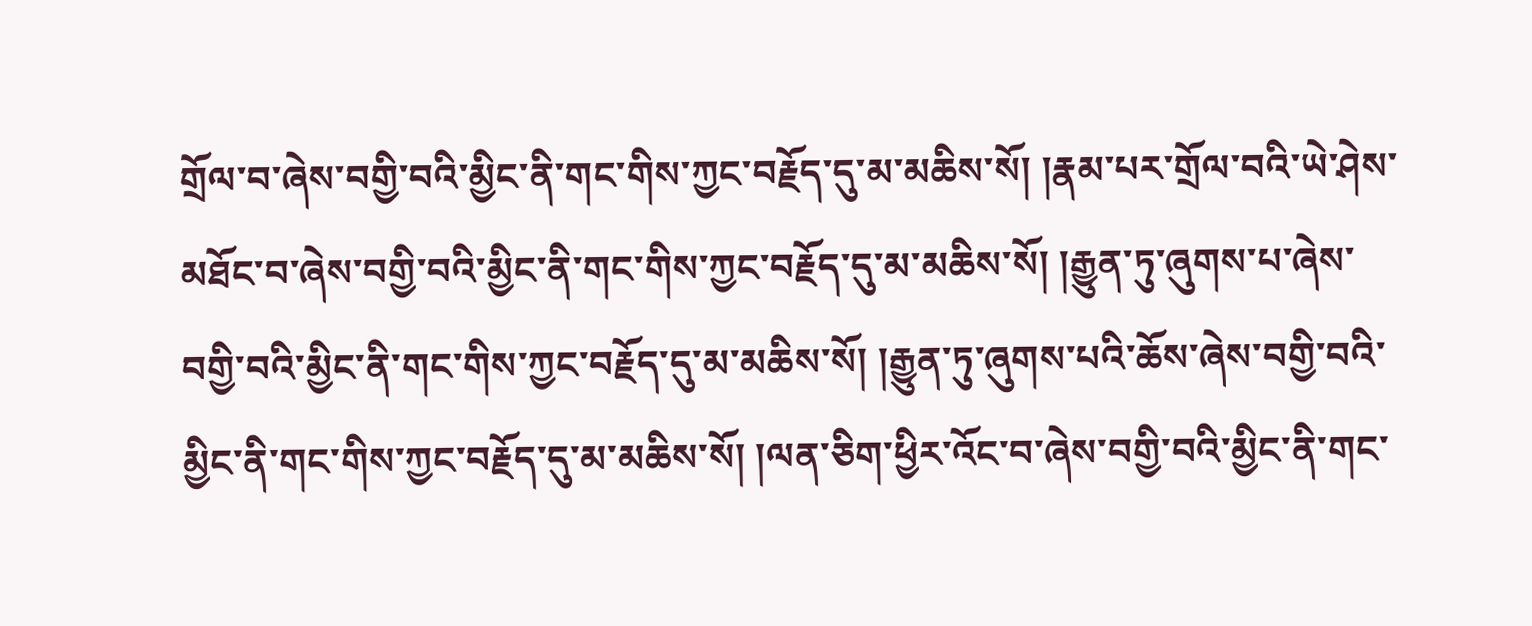གྲོལ་བ་ཞེས་བགྱི་བའི་མྱིང་ནི་གང་གིས་ཀྱང་བརྗོད་དུ་མ་མཆིས་སོ། །རྣམ་པར་གྲོལ་བའི་ཡེ་ཤེས་མཐོང་བ་ཞེས་བགྱི་བའི་མྱིང་ནི་གང་གིས་ཀྱང་བརྗོད་དུ་མ་མཆིས་སོ། །རྒྱུན་ཏུ་ཞུགས་པ་ཞེས་བགྱི་བའི་མྱིང་ནི་གང་གིས་ཀྱང་བརྗོད་དུ་མ་མཆིས་སོ། །རྒྱུན་ཏུ་ཞུགས་པའི་ཆོས་ཞེས་བགྱི་བའི་མྱིང་ནི་གང་གིས་ཀྱང་བརྗོད་དུ་མ་མཆིས་སོ། །ལན་ཅིག་ཕྱིར་འོང་བ་ཞེས་བགྱི་བའི་མྱིང་ནི་གང་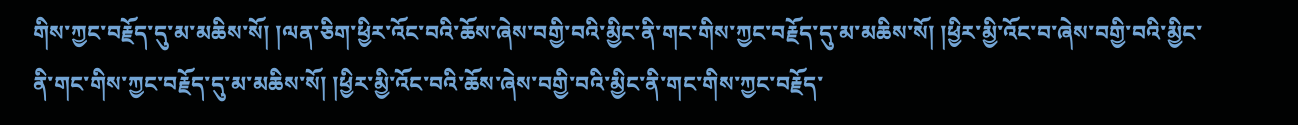གིས་ཀྱང་བརྗོད་དུ་མ་མཆིས་སོ། །ལན་ཅིག་ཕྱིར་འོང་བའི་ཆོས་ཞེས་བགྱི་བའི་མྱིང་ནི་གང་གིས་ཀྱང་བརྗོད་དུ་མ་མཆིས་སོ། །ཕྱིར་མྱི་འོང་བ་ཞེས་བགྱི་བའི་མྱིང་ནི་གང་གིས་ཀྱང་བརྗོད་དུ་མ་མཆིས་སོ། །ཕྱིར་མྱི་འོང་བའི་ཆོས་ཞེས་བགྱི་བའི་མྱིང་ནི་གང་གིས་ཀྱང་བརྗོད་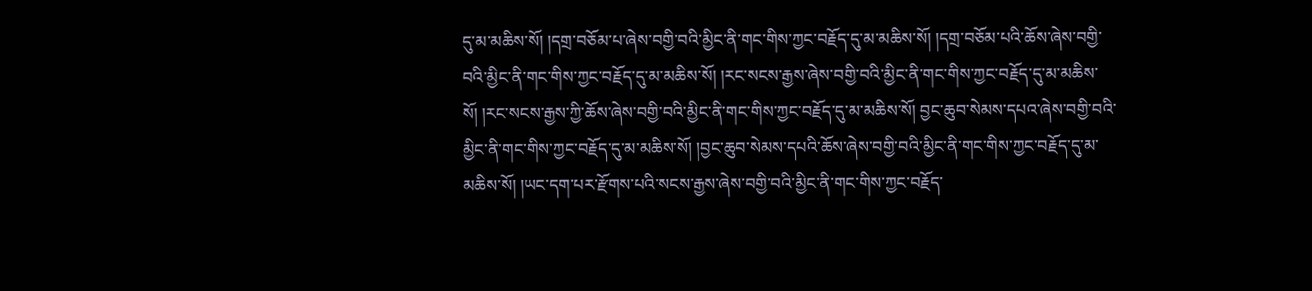དུ་མ་མཆིས་སོ། །དགྲ་བཅོམ་པ་ཞེས་བགྱི་བའི་མྱིང་ནི་གང་གིས་ཀྱང་བརྗོད་དུ་མ་མཆིས་སོ། །དགྲ་བཅོམ་པའི་ཆོས་ཞེས་བགྱི་བའི་མྱིང་ནི་གང་གིས་ཀྱང་བརྗོད་དུ་མ་མཆིས་སོ། །རང་སངས་རྒྱས་ཞེས་བགྱི་བའི་མྱིང་ནི་གང་གིས་ཀྱང་བརྗོད་དུ་མ་མཆིས་སོ། །རང་སངས་རྒྱས་ཀྱི་ཆོས་ཞེས་བགྱི་བའི་མྱིང་ནི་གང་གིས་ཀྱང་བརྗོད་དུ་མ་མཆིས་སོ། བྱང་ཆུབ་སེམས་དཔའ་ཞེས་བགྱི་བའི་མྱིང་ནི་གང་གིས་ཀྱང་བརྗོད་དུ་མ་མཆིས་སོ། །བྱང་ཆུབ་སེམས་དཔའི་ཆོས་ཞེས་བགྱི་བའི་མྱིང་ནི་གང་གིས་ཀྱང་བརྗོད་དུ་མ་མཆིས་སོ། །ཡང་དག་པར་རྫོགས་པའི་སངས་རྒྱས་ཞེས་བགྱི་བའི་མྱིང་ནི་གང་གིས་ཀྱང་བརྗོད་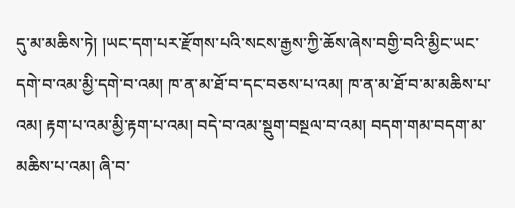དུ་མ་མཆིས་ཏེ། །ཡང་དག་པར་རྫོགས་པའི་སངས་རྒྱས་ཀྱི་ཆོས་ཞེས་བགྱི་བའི་མྱིང་ཡང་དགེ་བ་འམ་མྱི་དགེ་བ་འམ། ཁ་ན་མ་ཐོ་བ་དང་བཅས་པ་འམ། ཁ་ན་མ་ཐོ་བ་མ་མཆིས་པ་འམ། རྟག་པ་འམ་མྱི་རྟག་པ་འམ། བདེ་བ་འམ་སྡུག་བསྔལ་བ་འམ། བདག་གམ་བདག་མ་མཆིས་པ་འམ། ཞི་བ་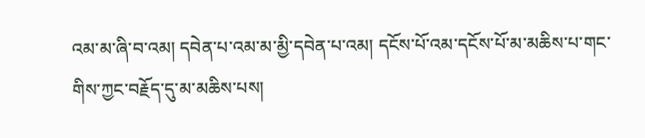འམ་མ་ཞི་བ་འམ། དབེན་པ་འམ་མ་མྱི་དབེན་པ་འམ། དངོས་པོ་འམ་དངོས་པོ་མ་མཆིས་པ་གང་གིས་ཀྱང་བརྗོད་དུ་མ་མཆིས་པས།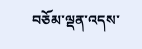བཅོམ་ལྡན་འདས་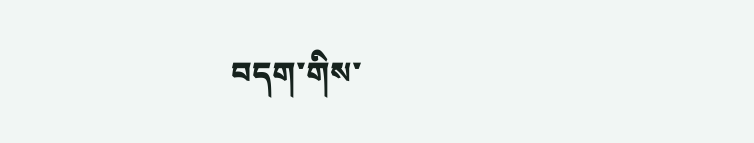བདག་གིས་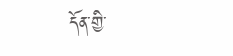དོན་གྱི་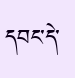དབང་དེ་